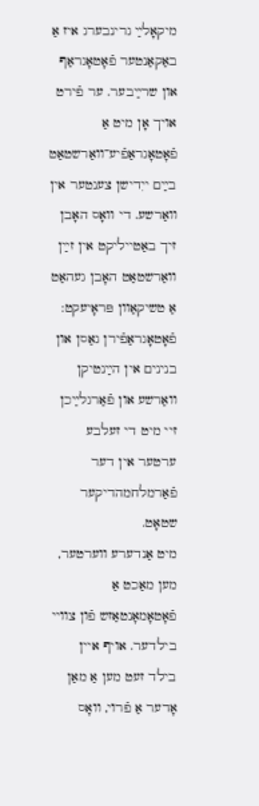מיקאָלײַ גרינבערג איז אַ באַקאַנטער פֿאָטאָגראַף און שרײַבער. ער פֿירט אויך אָן מיט אַ פֿאָטאָגראַפֿיע־וואַרשטאַט בײַם ייִדישן צענטער אין וואַרשע. די וואָס האָבן זיך באַטייליקט אין זײַן וואַרשטאַט האָבן געהאַט אַ טשיקאַוון פּראָיעקט: פֿאָטאָגראַפֿירן גאַסן און בנינים אין הײַנטיקן וואַרשע און פֿאַרגלײַכן זיי מיט די זעלבע ערטער אין דער פֿאַרמלחמהדיקער שטאָט.
מיט אַנדערע ווערטער, מען מאַכט אַ פֿאָטאָמאָנטאַזש פֿון צוויי בילדער. אויף איין בילד זעט מען אַ מאַן אָדער אַ פֿרוי, וואָס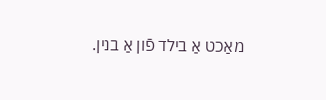מאַכט אַ בילד פֿון אַ בנין.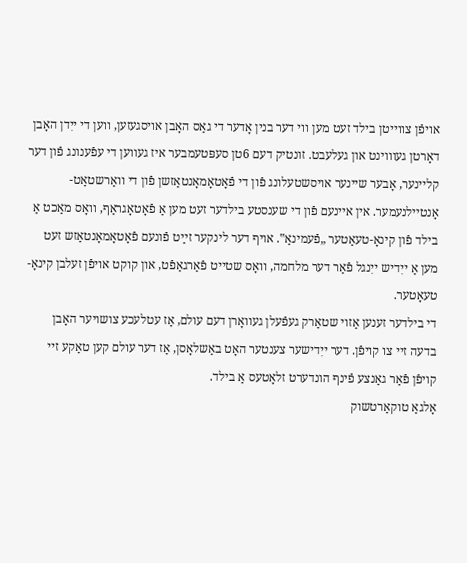אויפֿן צווייטן בילד זעט מען ווי דער בנין אָדער די גאַס האָבן אויסגעזען, ווען די ייִדן האָבן דאָרטן געוווינט און געלעבט. זונטיק דעם 6טן סעפּטעמבער איז געווען די עפֿענונג פֿון דער קליינער, אָבער שיינער אויסשטעלונג פֿון די פֿאָטאָמאָנטאַזשן פֿון די וואַרשטאַט-אָנטיילנעמער. אין איינעם פֿון די שענסטע בילדער זעט מען אַ פֿאָטאָגראַף, וואָס מאַכט אַ בילד פֿון קינאָ-טעאַטער „פֿעמינאַ‟. אויף דער לינקער זײַט פֿונעם פֿאָטאָמאָנטאַזש זעט מען אַ ייִדיש ייִנגל פֿאַר דער מלחמה, וואָס שטייט פֿאַרגאַפֿט, און קוקט אויפֿן זעלבן קינאָ-טעאָטער.
די בילדער זענען אַזוי שטאַרק געפֿעלן געוואָרן דעם עולם, אַז עטלעכע צושויער האָבן בדעה זיי צו קויפֿן. דער ייִדישער צענטער האָט באַשלאָסן, אַז דער עולם קען טאַקע זיי קויפֿן פֿאַר גאַנצע פֿינף הונדערט זלאָטעס אַ בילד.
אָלגאַ טוקאַרטשוק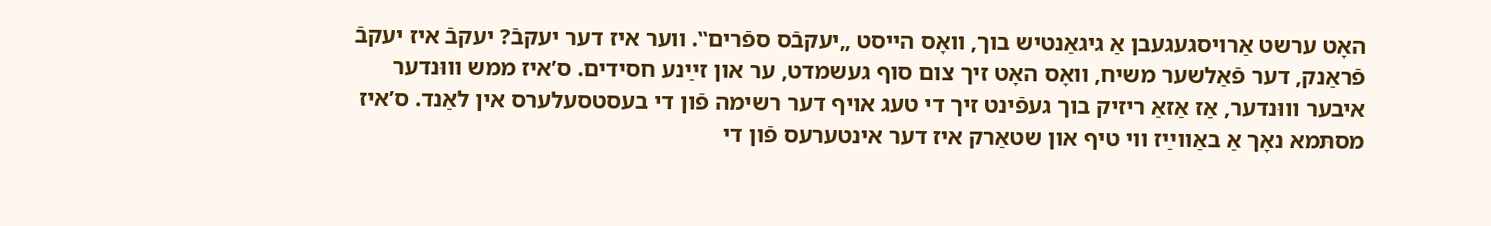האָט ערשט אַרויסגעגעבן אַ גיגאַנטיש בוך, וואָס הייסט „יעקבֿס ספֿרים‟. ווער איז דער יעקבֿ? יעקבֿ איז יעקבֿ פֿראַנק, דער פֿאַלשער משיח, וואָס האָט זיך צום סוף געשמדט, ער און זײַנע חסידים. ס’איז ממש וווּנדער איבער וווּנדער, אַז אַזאַ ריזיק בוך געפֿינט זיך די טעג אויף דער רשימה פֿון די בעסטסעלערס אין לאַנד. ס’איז מסתּמא נאָך אַ באַווײַז ווי טיף און שטאַרק איז דער אינטערעס פֿון די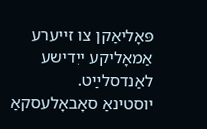פּאָליאַקן צו זייערע אַמאָליקע ייִדישע לאַנדסלײַט.
יוסטינאַ סאָבאָלעסקאַ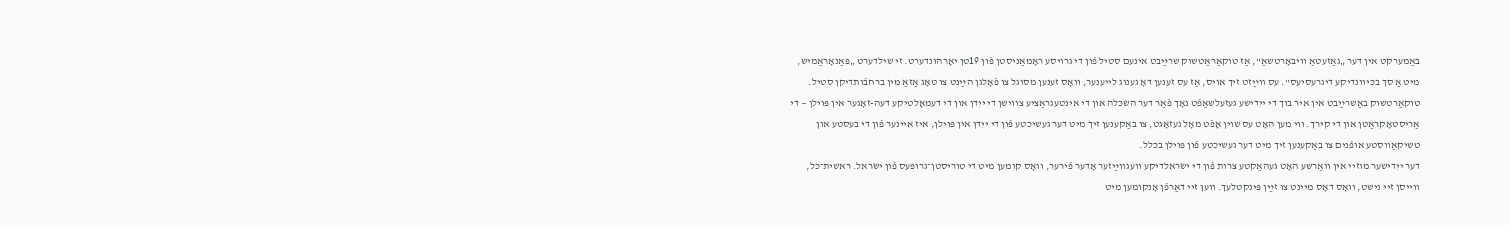באַמערקט אין דער „גאַזעטאַ וויבאָרטשאַ‟, אַז טוקאַראַטשוק שרײַבט אינעם סטיל פֿון די גרויסע ראָמאַניסטן פֿון 19טן יאָרהונדערט. זי שילדערט „פּאַנאָראַמיש, מיט אַ סך בכּיוונדיקע דיגרעסיעס‟. עס ווײַזט זיך אויס, אַז עס זענען דאָ גענוג לייענער, וואָס זענען מסוגל צו פֿאָלגן הײַנט צו טאָג אַזאַ מין ברחבֿותדיקן סטיל.
טוקאַרטשוק באַשרײַבט אין איר בוך די ייִדישע געזעלשאַפֿט נאָך פֿאַר דער השׂכּלה און די אינטעגראַציע צווישן די ייִדן און די דעמאָלטיקע דעה-זאָגער אין פּוילן — די אַריסטאָקראַטן און די קירך. ווי מען האָט עס שוין אָפֿט מאָל געזאָגט, צו באַקענען זיך מיט דער געשיכטע פֿון די ייִדן אין פּוילן, איז איינער פֿון די בעסטע און טשיקאַווסטע אופֿנים צו באַקענען זיך מיט דער געשיכטע פֿון פּוילן בכלל.
דער ייִדישער מוזיי אין וואַרשע האָט געהאַקטע צרות פֿון די ישׂראלדיקע וועגווײַזער אָדער פֿירער, וואָס קומען מיט די טוריסטן־גרופּעס פֿון ישׂראל. ראשית־כּל, ווייסן זיי נישט, וואָס דאָס מיינט צו זײַן פּינקטלעך. ווען זיי דאַרפֿן אָנקומען מיט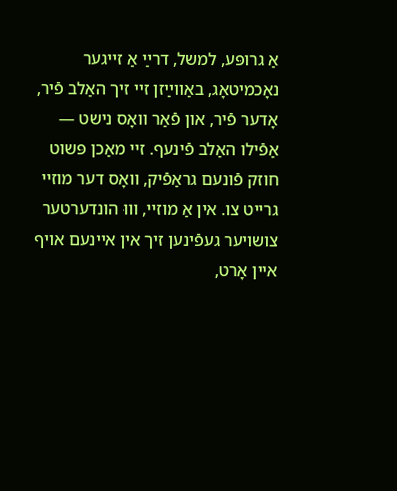אַ גרופּע, למשל, דרײַ אַ זייגער נאָכמיטאָג, באַווײַזן זיי זיך האַלב פֿיר, אָדער פֿיר, און פֿאַר וואָס נישט — אַפֿילו האַלב פֿינעף. זיי מאַכן פּשוט חוזק פֿונעם גראַפֿיק, וואָס דער מוזיי גרייט צו. אין אַ מוזיי, וווּ הונדערטער צושויער געפֿינען זיך אין איינעם אויף איין אָרט,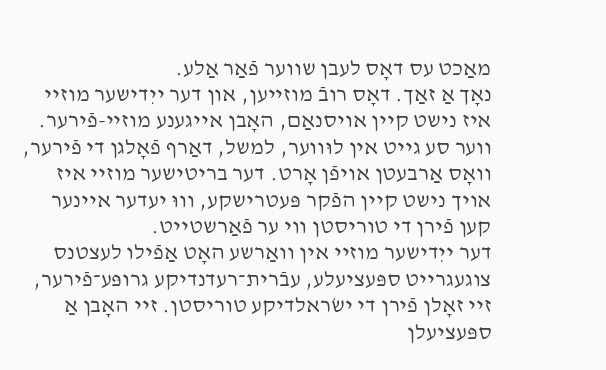מאַכט עס דאָס לעבן שווער פֿאַר אַלע.
נאָך אַ זאַך. דאָס רובֿ מוזייען, און דער ייִדישער מוזיי איז נישט קיין אויסנאַם, האָבן אייגענע מוזיי-פֿירער. ווער סע גייט אין לוּווער, למשל, דאַרף פֿאָלגן די פֿירער, וואָס אַרבעטן אויפֿן אָרט. דער בריטישער מוזיי איז אויך נישט קיין הפֿקר פּעטרישקע, וווּ יעדער איינער קען פֿירן די טוריסטן ווי ער פֿאַרשטייט.
דער ייִדישער מוזיי אין וואַרשע האָט אַפֿילו לעצטנס צוגעגרייט ספּעציעלע, עבֿרית־רעדנדיקע גרופּע־פֿירער, זיי זאָלן פֿירן די ישׂראלדיקע טוריסטן. זיי האָבן אַ ספּעציעלן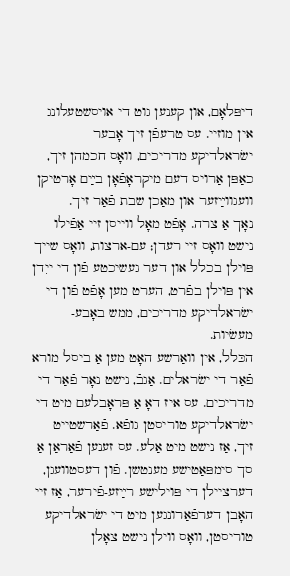דיפּלאָם, און קענען גוט די אויסשטעלונג אין מוזיי. עס טרעפֿן זיך אָבער ישׂראלדיקע מדריכים, וואָס חכמהן זיך, כאַפּן אַרויס דעם מיקראָפֿאָן בײַם אָרטיקן וועגווײַזער און מאַכן שבת פֿאַר זיך.
נאָך אַ צרה. אָפֿט מאָל ווייסן זיי אַפֿילו נישט וואָס זיי רעדן; עם-ארצות, וואָס שייך פּוילן בכלל און דער געשיכטע פֿון די ייִדן אין פּוילן בפֿרט, הערט מען אָפֿט פֿון די ישׂראלדיקע מדריכים, ממש באָבע-מעשׂיות.
הכּלל, אין וואַרשע האָט מען אַ ביסל מורא פֿאַר די ישׂראלים. אַגבֿ, נישט נאָר פֿאַר די מדריכים. עס איז דאָ אַ פּראָבלעם מיט די ישׂראלדיקע טוריסטן גופֿא. פֿאַרשטייט זיך, אַז נישט מיט אַלע. עס זענען פֿאַראַן אַ סך סימפּאַטישע מענטשן. פֿון דעסטוועגן, דערציילן די פּוילישע רײַזע-פֿירער, אַז זיי האָבן דערפֿאַרונגען מיט די ישׂראלדיקע טוריסטן, וואָס ווילן נישט צאָלן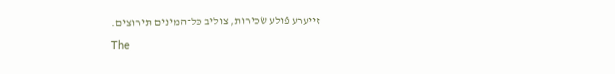זייערע פֿולע שׂכירות, צוליב כּל־המינים תּירוצים.
The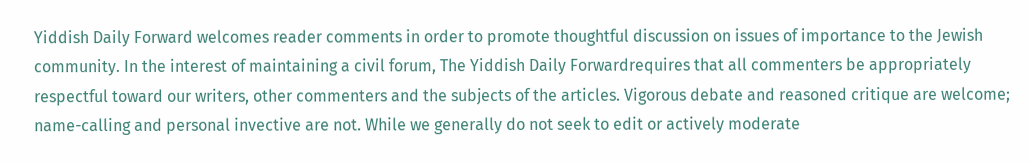Yiddish Daily Forward welcomes reader comments in order to promote thoughtful discussion on issues of importance to the Jewish community. In the interest of maintaining a civil forum, The Yiddish Daily Forwardrequires that all commenters be appropriately respectful toward our writers, other commenters and the subjects of the articles. Vigorous debate and reasoned critique are welcome; name-calling and personal invective are not. While we generally do not seek to edit or actively moderate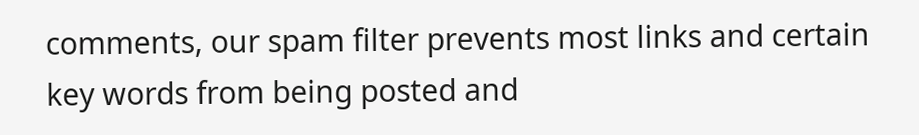comments, our spam filter prevents most links and certain key words from being posted and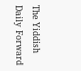The Yiddish Daily Forward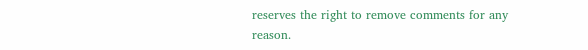reserves the right to remove comments for any reason.